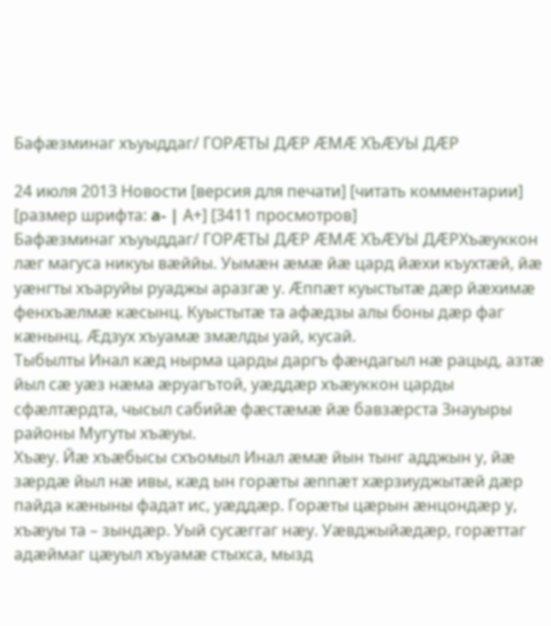Бафæзминаг хъуыддаг/ ГОРÆТЫ ДÆР ÆМÆ ХЪÆУЫ ДÆР

24 июля 2013 Новости [версия для печати] [читать комментарии] [размер шрифта: a- | А+] [3411 просмотров]
Бафæзминаг хъуыддаг/ ГОРÆТЫ ДÆР ÆМÆ ХЪÆУЫ ДÆРХъæуккон лæг магуса никуы вæййы. Уымæн æмæ йæ цард йæхи къухтæй, йæ уæнгты хъаруйы руаджы аразгæ у. Æппæт куыстытæ дæр йæхимæ фенхъæлмæ кæсынц. Куыстытæ та афæдзы алы боны дæр фаг кæнынц. Æдзух хъуамæ змæлды уай, кусай.
Тыбылты Инал кæд нырма царды даргъ фæндагыл нæ рацыд, азтæ йыл сæ уæз нæма æруагътой, уæддæр хъæуккон царды сфæлтæрдта, чысыл сабийæ фæстæмæ йæ бавзæрста Знауыры районы Мугуты хъæуы.
Хъæу. Йæ хъæбысы схъомыл Инал æмæ йын тынг адджын у, йæ зæрдæ йыл нæ ивы, кæд ын горæты æппæт хæрзиуджытæй дæр пайда кæныны фадат ис, уæддæр. Горæты цæрын æнцондæр у, хъæуы та – зындæр. Уый сусæггаг нæу. Уæвджыйæдæр, горæттаг адæймаг цæуыл хъуамæ стыхса, мызд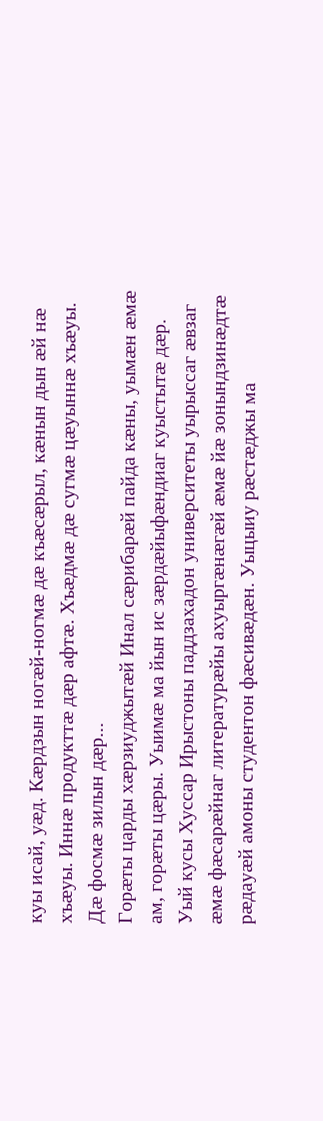куы исай, уæд. Кæрдзын ногæй-ногмæ дæ къæсæрыл, кæнын дын æй нæ хъæуы. Иннæ продукттæ дæр афтæ. Хъæдмæ дæ сугмæ цæуыннæ хъæуы. Дæ фосмæ зилын дæр...
Горæты царды хæрзиуджытæй Инал сæрибарæй пайда кæны, уымæн æмæ ам, горæты цæры. Уыимæ ма йын ис зæрдæйыфæндиаг куыстытæ дæр. Уый кусы Хуссар Ирыстоны паддзахадон университеты уырыссаг æвзаг æмæ фæсарæйнаг литературæйы ахуыргæнæгæй æмæ йæ зонындзинæдтæ рæдауæй амоны студентон фæсивæдæн. Уыцыиу рæстæджы ма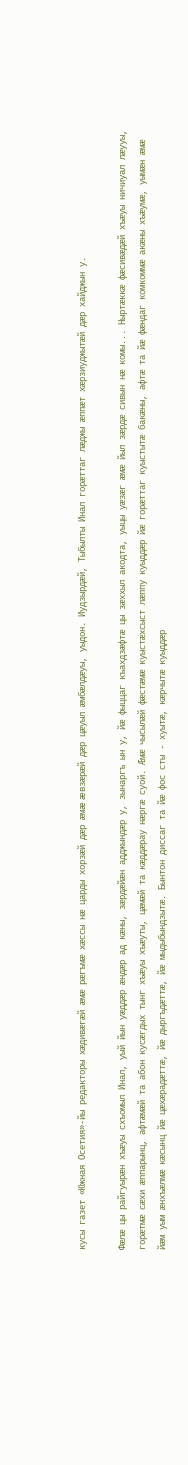кусы газет «Южная Осетия»-йы редакторы хæдивæгæй æмæ рæгъмæ хæссы нæ царды хорзæй дæр æмæ æвзæрæй дæр цæуыл æмбæлдæуы, уыдон. Иудзырдæй, Тыбылты Инал горæттаг лæджы æппæт хæрзиуджытæй дæр хайджын у.

Фæлæ цы райгуырæн хъæуы схъомыл Инал, уый йын уæддæр æндæр ад кæны, зæрдæйæн адджындæр у, зынаргъ ын у, йæ фыццаг къахдзæфтæ цы зæххыл акодта, уыцы уæзæг æмæ йыл зæрдæ сивын нæ комы... Ныртæккæ фæсивæдæй хъæуы ничиуал лæууы, горæтмæ сæхи æппарынц, афтæмæй та абон кусæгдых тынг хъæуы хъæуты, цæмæй та кæддæрау нæргæ суой. Æмæ чысылæй фæстæмæ куыстæхсыст лæппу куыддæр йæ горæттаг куыстытæ бакæны, афтæ та йæ фæндаг комкоммæ акæны хъæумæ, уымæн æмæ йæм уым æнхъæлмæ кæсынц йæ цæхæрадæттæ, йæ дыргъдæттæ, йæ мыдыбындзытæ. Бынтон диссаг та йæ фос сты - хуытæ, кæрчытæ куыддæр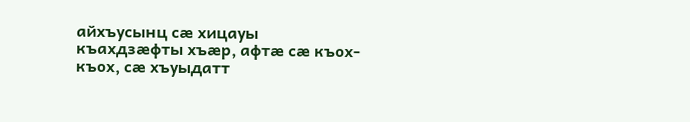айхъусынц сæ хицауы къахдзæфты хъæр, афтæ сæ къох-къох, сæ хъуыдатт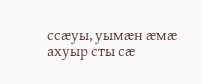ссæуы, уымæн æмæ ахуыр сты сæ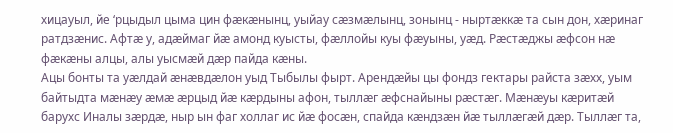хицауыл, йе ‘рцыдыл цыма цин фæкæнынц, уыйау сæзмæлынц, зонынц - ныртæккæ та сын дон, хæринаг ратдзæнис. Афтæ у, адæймаг йæ амонд куысты, фæллойы куы фæуыны, уæд. Рæстæджы æфсон нæ фæкæны алцы, алы уысмæй дæр пайда кæны.
Ацы бонты та уæлдай æнæвдæлон уыд Тыбылы фырт. Арендæйы цы фондз гектары райста зæхх, уым байтыдта мæнæу æмæ æрцыд йæ кæрдыны афон, тыллæг æфснайыны рæстæг. Мæнæуы кæритæй барухс Иналы зæрдæ, ныр ын фаг холлаг ис йæ фосæн, спайда кæндзæн йæ тыллæгæй дæр. Тыллæг та,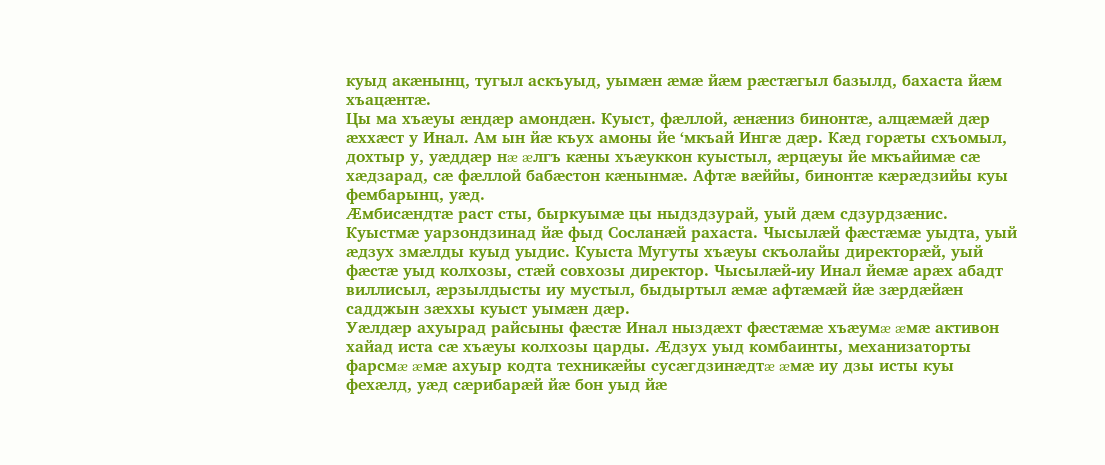куыд акæнынц, тугыл аскъуыд, уымæн æмæ йæм рæстæгыл базылд, бахаста йæм хъацæнтæ.
Цы ма хъæуы æндæр амондæн. Куыст, фæллой, æнæниз бинонтæ, алцæмæй дæр æххæст у Инал. Ам ын йæ къух амоны йе ‘мкъай Ингæ дæр. Кæд горæты схъомыл, дохтыр у, уæддæр нæ æлгъ кæны хъæуккон куыстыл, æрцæуы йе мкъайимæ сæ хæдзарад, сæ фæллой бабæстон кæнынмæ. Афтæ вæййы, бинонтæ кæрæдзийы куы фембарынц, уæд.
Æмбисæндтæ раст сты, быркуымæ цы ныдздзурай, уый дæм сдзурдзæнис. Куыстмæ уарзондзинад йæ фыд Сосланæй рахаста. Чысылæй фæстæмæ уыдта, уый æдзух змæлды куыд уыдис. Куыста Мугуты хъæуы скъолайы директорæй, уый фæстæ уыд колхозы, стæй совхозы директор. Чысылæй-иу Инал йемæ арæх абадт виллисыл, æрзылдысты иу мустыл, быдыртыл æмæ афтæмæй йæ зæрдæйæн садджын зæххы куыст уымæн дæр.
Уæлдæр ахуырад райсыны фæстæ Инал ныздæхт фæстæмæ хъæумæ æмæ активон хайад иста сæ хъæуы колхозы царды. Æдзух уыд комбаинты, механизаторты фарсмæ æмæ ахуыр кодта техникæйы сусæгдзинæдтæ æмæ иу дзы исты куы фехæлд, уæд сæрибарæй йæ бон уыд йæ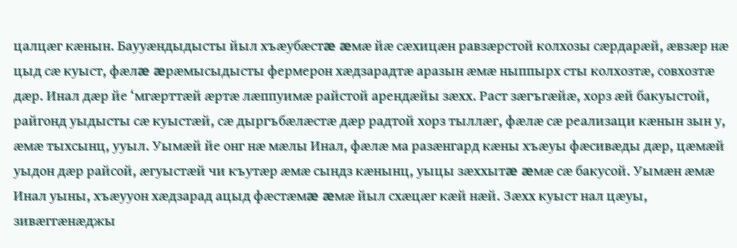цалцæг кæнын. Баууæндыдысты йыл хъæубæстæ æмæ йæ сæхицæн равзæрстой колхозы сæрдарæй, æвзæр нæ цыд сæ куыст, фæлæ æрæмысыдысты фермерон хæдзарадтæ аразын æмæ ныппырх сты колхозтæ, совхозтæ дæр. Инал дæр йе ‘мгæрттæй æртæ лæппуимæ райстой арендæйы зæхх. Раст зæгъгæйæ, хорз æй бакуыстой, райгонд уыдысты сæ куыстæй, сæ дыргъбæлæстæ дæр радтой хорз тыллæг, фæлæ сæ реализаци кæнын зын у, æмæ тыхсынц, ууыл. Уымæй йе онг нæ мæлы Инал, фæлæ ма разæнгард кæны хъæуы фæсивæды дæр, цæмæй уыдон дæр райсой, æгуыстæй чи къутæр æмæ сындз кæнынц, уыцы зæххытæ æмæ сæ бакусой. Уымæн æмæ Инал уыны, хъæууон хæдзарад ацыд фæстæмæ æмæ йыл схæцæг кæй нæй. Зæхх куыст нал цæуы, зивæггæнæджы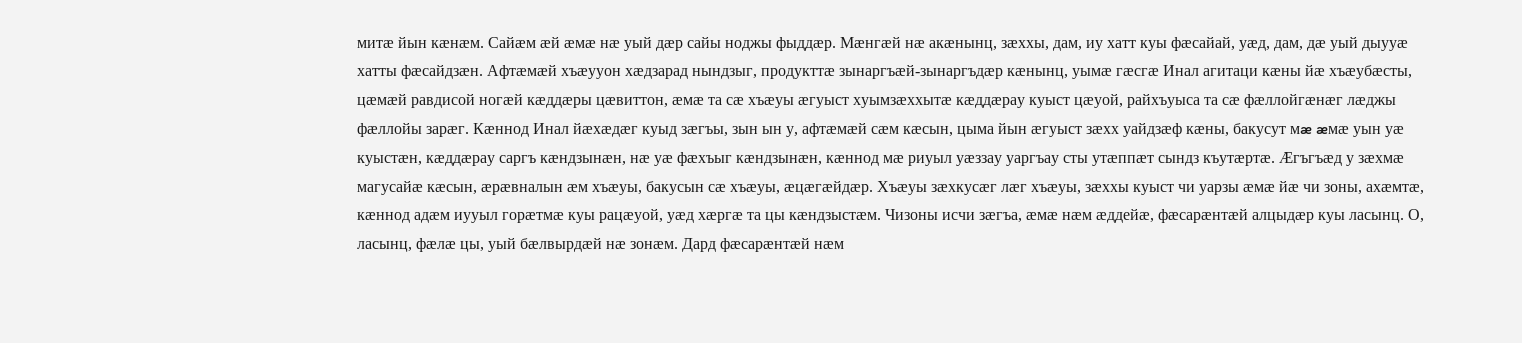митæ йын кæнæм. Сайæм æй æмæ нæ уый дæр сайы ноджы фыддæр. Мæнгæй нæ акæнынц, зæххы, дам, иу хатт куы фæсайай, уæд, дам, дæ уый дыууæ хатты фæсайдзæн. Афтæмæй хъæууон хæдзарад нындзыг, продукттæ зынаргъæй-зынаргъдæр кæнынц, уымæ гæсгæ Инал агитаци кæны йæ хъæубæсты, цæмæй равдисой ногæй кæддæры цæвиттон, æмæ та сæ хъæуы æгуыст хуымзæххытæ кæддæрау куыст цæуой, райхъуыса та сæ фæллойгæнæг лæджы фæллойы зарæг. Кæннод Инал йæхæдæг куыд зæгъы, зын ын у, афтæмæй сæм кæсын, цыма йын æгуыст зæхх уайдзæф кæны, бакусут мæ æмæ уын уæ куыстæн, кæддæрау саргъ кæндзынæн, нæ уæ фæхъыг кæндзынæн, кæннод мæ риуыл уæззау уаргъау сты утæппæт сындз къутæртæ. Æгъгъæд у зæхмæ магусайæ кæсын, æрæвналын æм хъæуы, бакусын сæ хъæуы, æцæгæйдæр. Хъæуы зæхкусæг лæг хъæуы, зæххы куыст чи уарзы æмæ йæ чи зоны, ахæмтæ, кæннод адæм иууыл горæтмæ куы рацæуой, уæд хæргæ та цы кæндзыстæм. Чизоны исчи зæгъа, æмæ нæм æддейæ, фæсарæнтæй алцыдæр куы ласынц. О, ласынц, фæлæ цы, уый бæлвырдæй нæ зонæм. Дард фæсарæнтæй нæм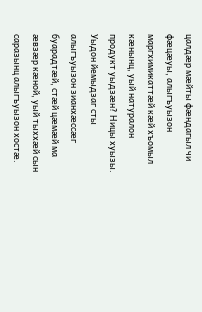цалдæр мæйты фæндагыл чи фæцæуы, алыгъуызон маргхимикаттæй кæй хъомыл кæнынц, уый натуралон продукт уыдзæн? Ницы хуызы. Уыдон йемыдзаг сты алыгъуызон зианхæссæг буарадтæй, стæй цæмæй ма æвзæр кæной, уый тыххæй сын саразынц алыгъуызон хостæ.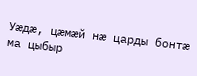Уæдæ, цæмæй нæ царды бонтæ ма цыбыр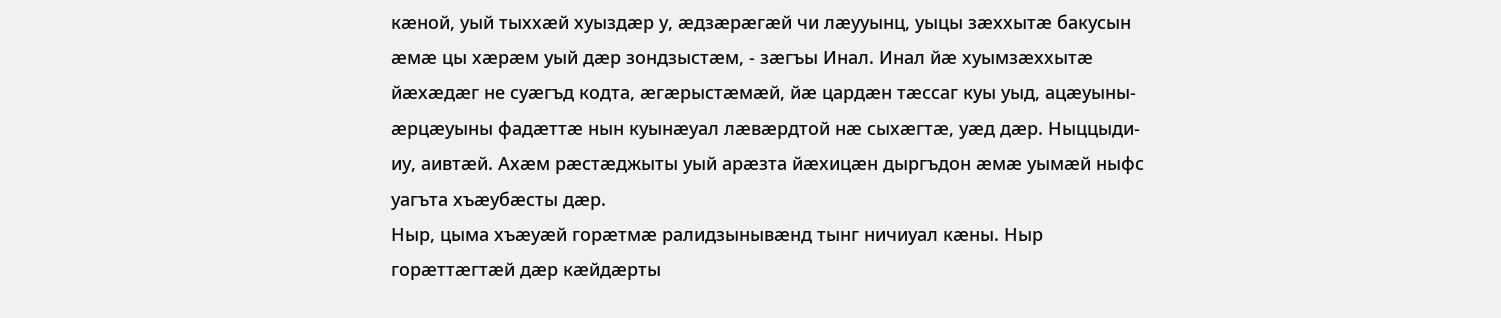кæной, уый тыххæй хуыздæр у, æдзæрæгæй чи лæууынц, уыцы зæххытæ бакусын æмæ цы хæрæм уый дæр зондзыстæм, - зæгъы Инал. Инал йæ хуымзæххытæ йæхæдæг не суæгъд кодта, æгæрыстæмæй, йæ цардæн тæссаг куы уыд, ацæуыны-æрцæуыны фадæттæ нын куынæуал лæвæрдтой нæ сыхæгтæ, уæд дæр. Ныццыди-иу, аивтæй. Ахæм рæстæджыты уый арæзта йæхицæн дыргъдон æмæ уымæй ныфс уагъта хъæубæсты дæр.
Ныр, цыма хъæуæй горæтмæ ралидзынывæнд тынг ничиуал кæны. Ныр горæттæгтæй дæр кæйдæрты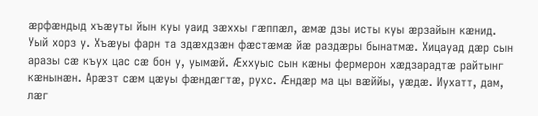æрфæндыд хъæуты йын куы уаид зæххы гæппæл, æмæ дзы исты куы æрзайын кæнид. Уый хорз у. Хъæуы фарн та здæхдзæн фæстæмæ йæ раздæры бынатмæ. Хицауад дæр сын аразы сæ къух цас сæ бон у, уымæй. Æххуыс сын кæны фермерон хæдзарадтæ райтынг кæнынæн. Арæзт сæм цæуы фæндæгтæ, рухс. Æндæр ма цы вæййы, уæдæ. Иухатт, дам, лæг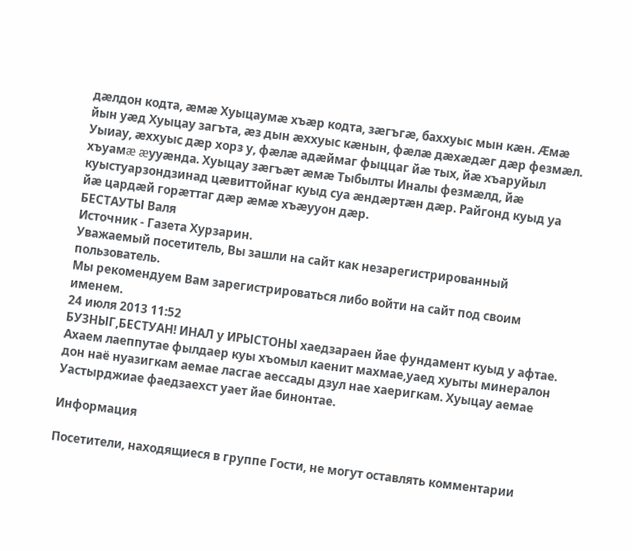дæлдон кодта, æмæ Хуыцаумæ хъæр кодта, зæгъгæ, баххуыс мын кæн. Æмæ йын уæд Хуыцау загъта, æз дын æххуыс кæнын, фæлæ дæхæдæг дæр фезмæл. Уыиау, æххуыс дæр хорз у, фæлæ адæймаг фыццаг йæ тых, йæ хъаруйыл хъуамæ æууæнда. Хуыцау зæгъæт æмæ Тыбылты Иналы фезмæлд, йæ куыстуарзондзинад цæвиттойнаг куыд суа æндæртæн дæр. Райгонд куыд уа йæ цардæй горæттаг дæр æмæ хъæууон дæр.
БЕСТАУТЫ Валя
Источник - Газета Хурзарин.
Уважаемый посетитель, Вы зашли на сайт как незарегистрированный пользователь.
Мы рекомендуем Вам зарегистрироваться либо войти на сайт под своим именем.
24 июля 2013 11:52
БУЗНЫГ,БЕСТУАН! ИНАЛ у ИРЫСТОНЫ хаедзараен йае фундамент куыд у афтае. Ахаем лаеппутае фылдаер куы хъомыл каенит махмае,уаед хуыты минералон дон наё нуазигкам аемае ласгае аессады дзул нае хаеригкам. Хуыцау аемае Уастырджиае фаедзаехст уает йае бинонтае.

Информация

Посетители, находящиеся в группе Гости, не могут оставлять комментарии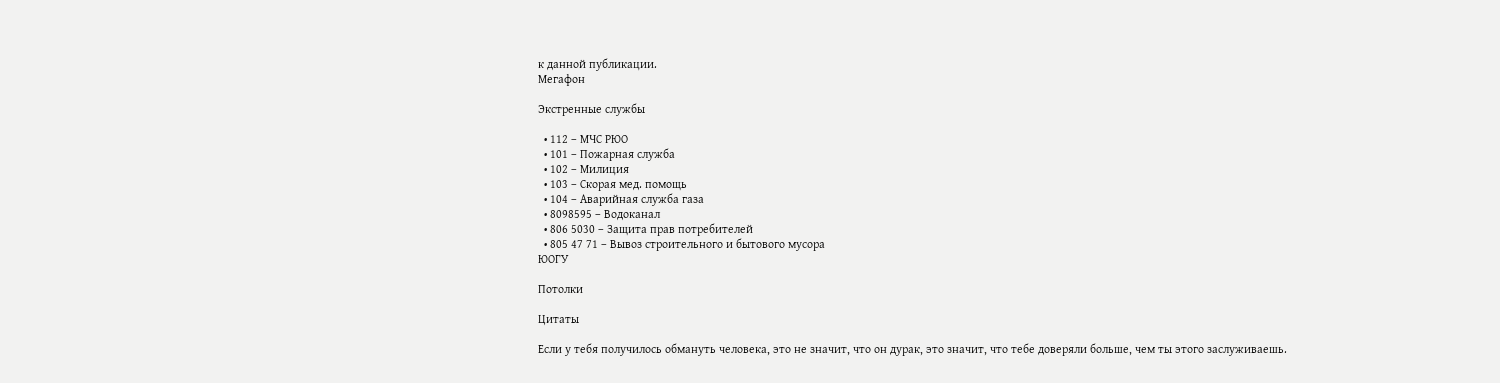к данной публикации.
Мегафон

Экстренные службы

  • 112 – МЧС РЮО
  • 101 – Пожарная служба
  • 102 – Милиция
  • 103 – Скорая мед. помощь
  • 104 – Аварийная служба газа
  • 8098595 – Водоканал
  • 806 5030 – Защита прав потребителей
  • 805 47 71 – Вывоз строительного и бытового мусора
ЮОГУ

Потолки

Цитаты

Если у тебя получилось обмануть человека, это не значит, что он дурак, это значит, что тебе доверяли больше, чем ты этого заслуживаешь.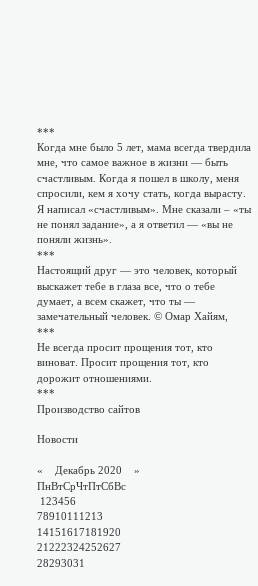***
Когда мне было 5 лет, мама всегда твердила мне, что самое важное в жизни — быть счастливым. Когда я пошел в школу, меня спросили, кем я хочу стать, когда вырасту. Я написал «счастливым». Мне сказали – «ты не понял задание», а я ответил — «вы не поняли жизнь».
***
Настоящий друг — это человек, который выскажет тебе в глаза все, что о тебе думает, а всем скажет, что ты — замечательный человек. © Омар Хайям,
***
Не всегда просит прощения тот, кто виноват. Просит прощения тот, кто дорожит отношениями.
***
Производство сайтов

Новости

«    Декабрь 2020    »
ПнВтСрЧтПтСбВс
 123456
78910111213
14151617181920
21222324252627
28293031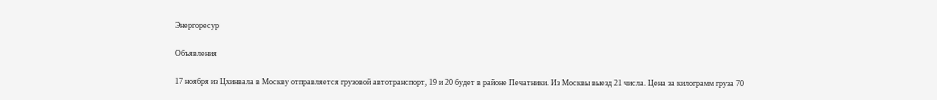Энергоресур

Объявления

17 ноября из Цхинвала в Москву отправляется грузовой автотранспорт, 19 и 20 будет в районе Печатники. Из Москвы выезд 21 числа. Цена за килограмм груза 70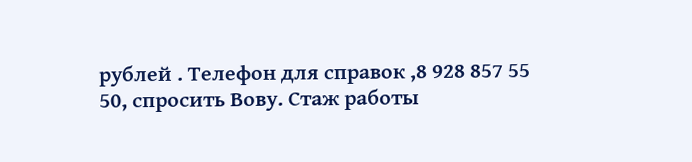рублей . Телефон для справок ,8 928 857 55 50, спросить Вову. Стаж работы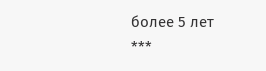более 5 лет
***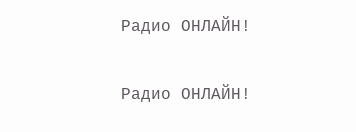Радио ОНЛАЙН!

Радио ОНЛАЙН!